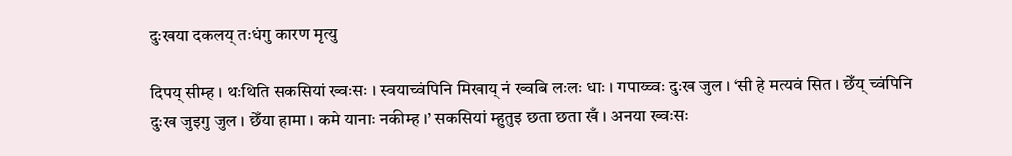दुःखया दकलय् तःधंगु कारण मृत्यु

दिपय् सीम्ह । थःथिति सकसियां ख्वःसः । स्वयाच्वंपिनि मिखाय् नं ख्वबि लःलः धाः । गपाय्च्वः दुःख जुल । ‘सी हे मत्यवं सित । छेँय् च्वंपिनि दुःख जुइगु जुल । छेँया हामा । कमे यानाः नकीम्ह ।’ सकसियां म्हुतुइ छता छता खँ । अनया ख्वःसः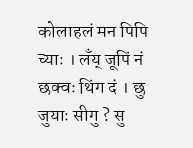कोलाहलं मन पिपि च्याः । लँय् जूपिं नं छक्वः थिंग दं । छु जुयाः सीगु ? सु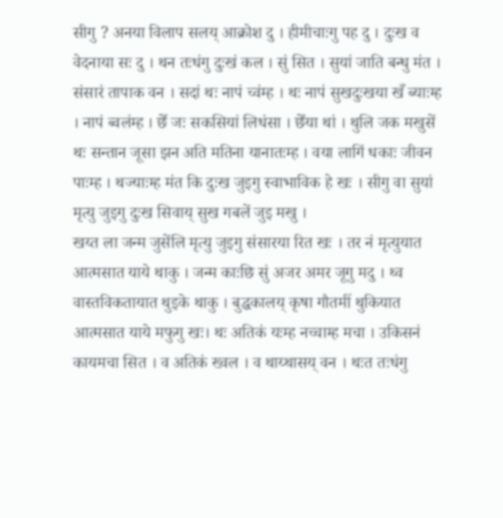सीगु ? अनया विलाप सलय् आक्रोश दु । हीमीचाःगु पह दु । दुःख व वेदनाया सः दु । थन तःधंगु दुःखं कल । सुं सित । सुयां जाति बन्धु मंत । संसारं तापाक वन । सदां थः नापं च्वंम्ह । थः नापं सुखदुःखया खँ ब्याःम्ह । नापं ब्वलंम्ह । छेँ जः सकसियां लिधंसा । छेँया थां । थुलि जक मखुसें थः सन्तान जूसा झन अति मतिना यानातःम्ह । वया लागिं धकाः जीवन पाःम्ह । थज्याःम्ह मंत कि दुःख जुइगु स्वाभाविक हे खः । सीगु वा सुयां मृत्यु जुइगु दुःख सिवाय् सुख गबलें जुइ मखु ।
खय्त ला जन्म जुसेंलि मृत्यु जुइगु संसारया रित खः । तर नं मृत्युयात आत्मसात याये थाकु । जन्म काःछि सुं अजर अमर जूगु मदु । थ्व वास्तविकतायात थुइके थाकु । बुद्धकालय् कृषा गौतमीं थुकियात आत्मसात याये मफुगु खः। थः अतिकं यःम्ह नच्चाम्ह मचा । उकिसनं कायमचा सित । व अतिकं ख्वल । व थाय्थासय् वन । थःत तःधंगु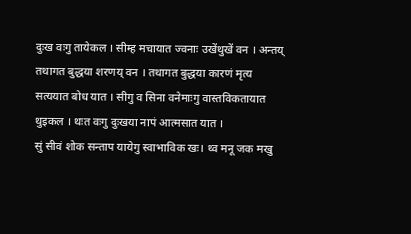दुःख वःगु तायेकल । सीम्ह मचायात ज्वनाः उखेंथुखें वन । अन्तय् तथागत बुद्धया शरणय् वन । तथागत बुद्धया कारणं मृत्य सत्ययात बोध यात । सीगु व सिना वनेमाःगु वास्तविकतायात थुइकल । थःत वःगु दुःखया नापं आत्मसात यात ।
सुं सीवं शोक सन्ताप यायेगु स्वाभाविक खः। थ्व मनू जक मखु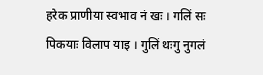हरेक प्राणीया स्वभाव नं खः । गलिं सः पिकयाः विलाप याइ । गुलिं थःगु नुगलं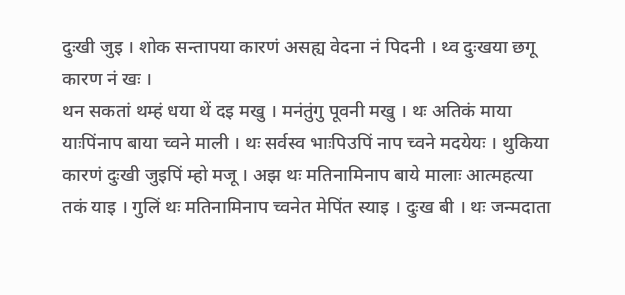दुःखी जुइ । शोक सन्तापया कारणं असह्य वेदना नं पिदनी । थ्व दुःखया छगू कारण नं खः ।
थन सकतां थम्हं धया थें दइ मखु । मनंतुंगु पूवनी मखु । थः अतिकं माया याःपिंनाप बाया च्वने माली । थः सर्वस्व भाःपिउपिं नाप च्वने मदयेयः । थुकिया कारणं दुःखी जुइपिं म्हो मजू । अझ थः मतिनामिनाप बाये मालाः आत्महत्या तकं याइ । गुलिं थः मतिनामिनाप च्वनेत मेपिंत स्याइ । दुःख बी । थः जन्मदाता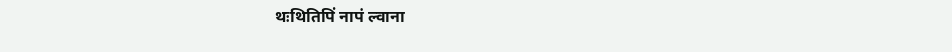थःथितिपिं नापं ल्वाना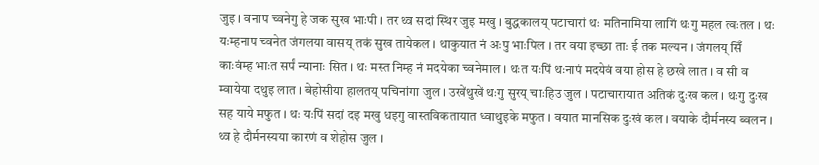जुइ । वनाप च्वनेगु हे जक सुख भाःपी । तर थ्व सदां स्थिर जुइ मखु । बुद्धकालय् पटाचारां थः मतिनामिया लागिं थःगु महल त्वःतल । थः यःम्हनाप च्वनेत जंगलया वासय् तकं सुख तायेकल । थाकुयात नं अःपु भाःपिल । तर वया इच्छा ताः ई तक मल्यन । जंगलय् सिँ काःवंम्ह भाःत सर्पं न्यानाः सित । थः मस्त निम्ह नं मदयेका च्वनेमाल । थःत यःपिं थःनापं मदयेवं वया होस हे छखे लात । व सी व म्वायेया दथुइ लात । बेहोसीया हालतय् पचिनांगा जुल । उखेंथुखें थःगु सुरय् चाःहिउ जुल । पटाचारायात अतिकं दुःख कल । थःगु दुःख सह याये मफुत । थः यःपिं सदां दइ मखु धइगु वास्तविकतायात ध्वाथुइके मफुत । वयात मानसिक दुःखं कल । वयाके दौर्मनस्य ब्वलन । थ्व हे दौर्मनस्यया कारणं व शेहोस जुल ।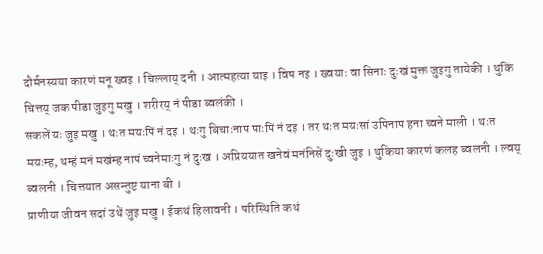दौर्मनस्यया कारणं मनू ख्वइ । चिल्लाय् दनी । आत्महत्या याइ । विष नइ । ख्वयाः वा सिनाः दुःखं मुक्त जुइगु तायेकी । थुकिं चित्तय् जक पीडा जुइगु मखु । शरीरय् नं पीडा ब्वलंकी ।
सकलें यः जुइ मखु । थःत मयःपिं नं दइ । थःगु बिचाःनाप पाःपिं नं दइ । तर थःत मयःसां उपिनाप हना च्वने माली । थःत मयःम्ह, थम्हं मनं मखंम्ह नापं च्वनेमाःगु नं दुःख । अप्रिययात खनेवं मनंनिसें दुःखी जुइ । थुकिया कारणं कलह ब्वलनी । ल्वय् ब्वलनी । चित्तयात असन्तुष्ट याना बी ।
प्राणीया जीवन सदां उथें जुइ मखु । ईकथं हिलावनी । परिस्थिति कथं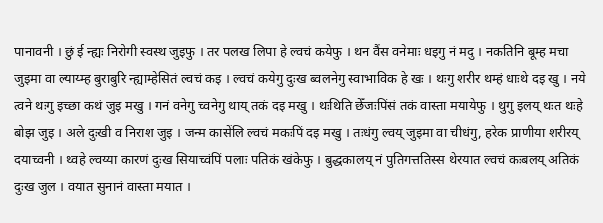पानावनी । छुं ई न्ह्यः निरोगी स्वस्थ जुइफु । तर पलख लिपा हे ल्वचं कयेफु । थन वैंस वनेमाः धइगु नं मदु । नकतिनि बूम्ह मचा जुइमा वा ल्याय्म्ह बुराबुरि न्ह्याम्हेसितं ल्वचं कइ । ल्वचं कयेगु दुःख ब्वलनेगु स्वाभाविक हे खः । थःगु शरीर थम्हं धाःथे दइ खु । नये त्वने थःगु इच्छा कथं जुइ मखु । गनं वनेगु च्वनेगु थाय् तकं दइ मखु । थःथिति छेँजःपिंसं तकं वास्ता मयायेफु । थुगु इलय् थःत थःहे बोझ जुइ । अले दुःखी व निराश जुइ । जन्म कासेंलि ल्वचं मकःपिं दइ मखु । तःधंगु ल्वय् जुइमा वा चीधंगु, हरेक प्राणीया शरीरय् दयाच्वनी । थ्वहे ल्वय्या कारणं दुःख सियाच्वंपिं पलाः पतिकं खंकेफु । बुद्धकालय् नं पुतिगत्ततिस्स थेरयात ल्वचं कःबलय् अतिकं दुःख जुल । वयात सुनानं वास्ता मयात ।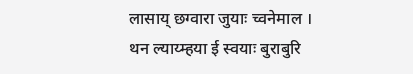लासाय् छग्वारा जुयाः च्वनेमाल ।
थन ल्याय्म्हया ई स्वयाः बुराबुरि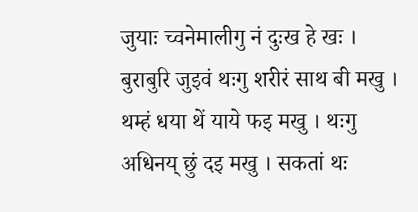जुयाः च्वनेमालीगु नं दुःख हे खः । बुराबुरि जुइवं थःगु शरीरं साथ बी मखु । थम्हं धया थें याये फइ मखु । थःगु अधिनय् छुं दइ मखु । सकतां थः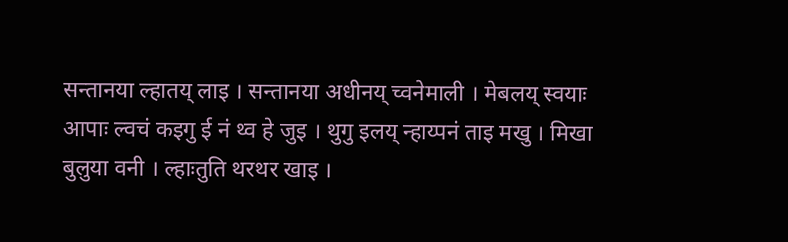सन्तानया ल्हातय् लाइ । सन्तानया अधीनय् च्वनेमाली । मेबलय् स्वयाः आपाः ल्वचं कइगु ई नं थ्व हे जुइ । थुगु इलय् न्हाय्पनं ताइ मखु । मिखा बुलुया वनी । ल्हाःतुति थरथर खाइ ।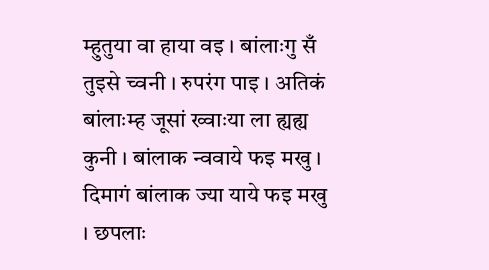म्हुतुया वा हाया वइ । बांलाःगु सँ तुइसे च्वनी । रुपरंग पाइ । अतिकं बांलाःम्ह जूसां ख्वाःया ला ह्यह्य कुनी । बांलाक न्ववाये फइ मखु । दिमागं बांलाक ज्या याये फइ मखु । छपलाः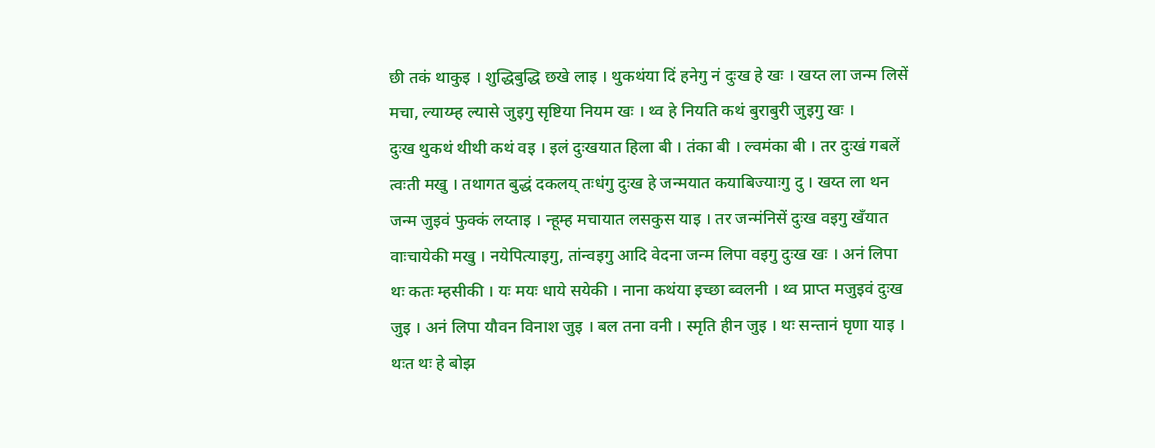छी तकं थाकुइ । शुद्धिबुद्धि छखे लाइ । थुकथंया दिं हनेगु नं दुःख हे खः । खय्त ला जन्म लिसें मचा, ल्याय्म्ह ल्यासे जुइगु सृष्टिया नियम खः । थ्व हे नियति कथं बुराबुरी जुइगु खः ।
दुःख थुकथं थीथी कथं वइ । इलं दुःखयात हिला बी । तंका बी । ल्वमंका बी । तर दुःखं गबलें त्वःती मखु । तथागत बुद्धं दकलय् तःधंगु दुःख हे जन्मयात कयाबिज्याःगु दु । खय्त ला थन जन्म जुइवं फुक्कं लय्ताइ । न्हूम्ह मचायात लसकुस याइ । तर जन्मंनिसें दुःख वइगु खँयात वाःचायेकी मखु । नयेपित्याइगु, तांन्वइगु आदि वेदना जन्म लिपा वइगु दुःख खः । अनं लिपा थः कतः म्हसीकी । यः मयः धाये सयेकी । नाना कथंया इच्छा ब्वलनी । थ्व प्राप्त मजुइवं दुःख जुइ । अनं लिपा यौवन विनाश जुइ । बल तना वनी । स्मृति हीन जुइ । थः सन्तानं घृणा याइ । थःत थः हे बोझ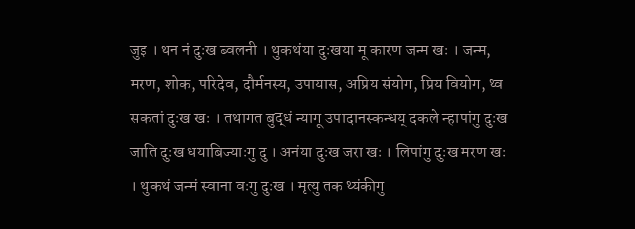जुइ । थन नं दुःख ब्वलनी । थुकथंया दुःखया मू कारण जन्म खः । जन्म, मरण, शोक, परिदेव, दौर्मनस्य, उपायास, अप्रिय संयोग, प्रिय वियोग, थ्व सकतां दुःख खः । तथागत बुद्धं न्यागू उपादानस्कन्धय् दकले न्हापांगु दुःख जाति दुःख धयाबिज्याःगु दु । अनंया दुःख जरा खः । लिपांगु दुःख मरण खः । थुकथं जन्मं स्वाना वःगु दुःख । मृत्यु तक थ्यंकीगु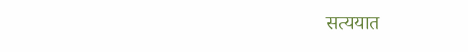सत्ययात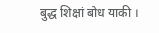बुद्ध शिक्षां बोध याकी ।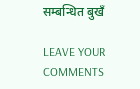सम्बन्धित बुखँ

LEAVE YOUR COMMENTS